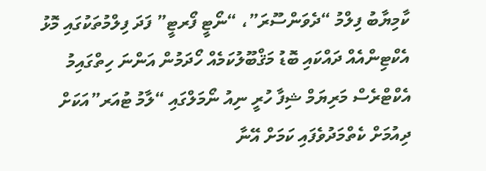ކާމިޔާބު ފިލްމު “ދެވަންސޫރަ”، “ނޯޓީ ފޯރޓީ” ފަދަ ފިލްމުތަކުގައި މޮޅު އެކްޓިންއެއް ދައްކައި ބޮޑު މަޤްބޫލުކަމެއް ހޯދަމުން އަންނަ ހިތްގައިމު އެކްޓްރެސް މަރިޔަމް ޝިފާ ހުރީ ނިއު ނޯމަލްގައި “ލާމު ޓުއަރ”އަކަށް ދިއުމަށް ކެތްމަދުވެފައި ކަމަށް އޭނާ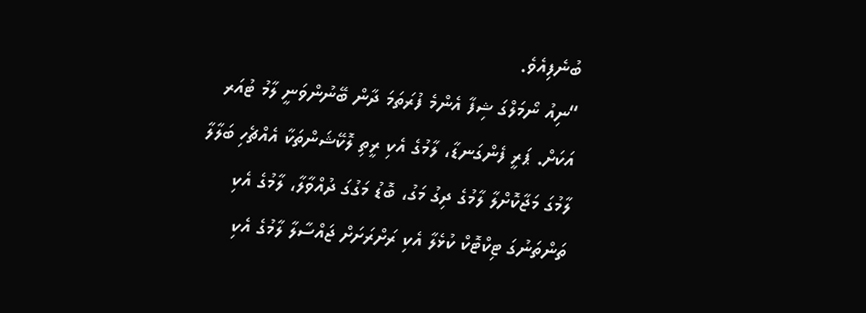ބުނެފިއެވެ.
“ނިއު ނޯމަލްގަ ޝިފާ އެންމެ ފުރަތަމަ ދާން ބޭނުންވަނީ ލާމު ޓުއަރ އަކަށް. ޕަރީ ފެންގަނޑާ، ލާމުގެ އެކި ރީތި ލޮކޭޝަންތަކާ އެއްޗެހި ބަލާލާ ލާމުގަ މަޖާކޮށްލާ ލާމުގެ ދިގު މަގު، ބޮޑު މަގުގަ ދުއްވާލާ، ލާމުގެ އެކި ތަންތަނުގަ ޓިކްޓޮކް ކުޅެލާ އެކި ރަށްރަށަށް ޖައްސާލާ ލާމުގެ އެކި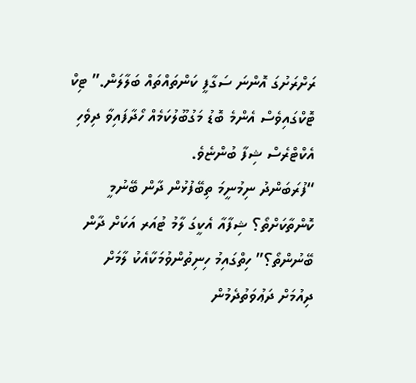ރަށްރަށުގަ އޮންނަ ސަގާފީ ކަންތައްތައް ބަލާލަން.” ޓިކް ޓޮކްގައިވެސް އެންމެ ބޮޑު މަގުބޫލުކަމެއް ހޯދާފައިވާ ދިވެހި އެކްޓްރެސް ޝިފާ ބުންޏެވެ.
“ފުރަބަންދު ނިމުނީމަ ތިބޭފުޅުން ދާން ބޭނުމީ ކޮންތާކަށްތޯ؟ ޝިފާއާ އެކީގަ ލާމު ޓުއަރ އަކަށް ދާން ބޭނުންތޯ؟” ހިތްގައިމު ހިނިތުންވުމަކާއެކު ލާމަށް ދިއުމަށް ދަޢުވަތުދެމުން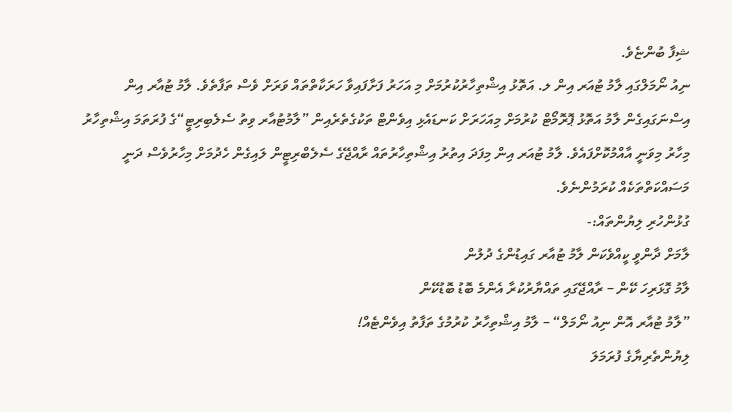ޝިފާ ބުންޏެވެ.
ނިއު ނޯމަލްގައި ލާމު ޓުއަރ އިން ލ. އަތޮޅު އިޝްތިހާރުކުރުމަށް މި އަހަރު ފަށާފައިވާ ހަރަކާތްތައް ވަރަށް ވެސް ތަފާތެވެ. ލާމު ޓުއާރ އިން އިސްނަގައިގެން ލާމު އަތޮޅު ޕޮރޮމޯޓް ކުރުމަށް މިއަހަރަށް ކަނޑައެޅި އިވެންޓް ތަކުގެތެރެއިން ”ލާމުޓުއާރ ވިތު ސެލެބިރިޓީ“ގެ ފުރަތަމަ އިޝްތިހާރު މިހާރު މިވަނީ އާއްމުކޮށްފައެވެ. ލާމު ޓުއަރ އިން މިފަދަ އިތުރު އިޝްތިހާރުތައް ރާއްޖޭގެ ސެލެބްރިޓީން ލައިގެން ހެދުމަށް މިހާރުވެސް ދަނީ މަސައްކަތްތަކެއް ކުރަމުންނެވެ.
ގުޅުންހުރި ލިޔުންތައް:-
ލާމަށް ދާންވީ ކީއްވެކަން ލާމު ޓުއާރ ގައިޑުންގެ ދުލުން
ލާމު ގޮޅަރިހަ ކޭން – ރާއްޖޭގައި ތައްޔާރުކުރާ އެންމެ ބޮޑު ބޮޑުކޭން
”ލާމު ޓުއާރ އޮން ނިއު ނޯމަލް“ – ލާމު އިޝްތިހާރު ކުރުމުގެ ތަފާތު އިވެންޓެއް!
ލިޔުންތެރިޔާގެ ފުރަމަލަ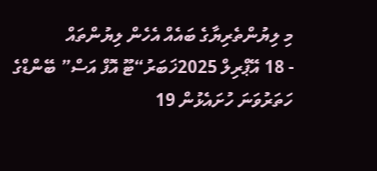މި ލިޔުންތެރިޔާގެ ބައެއް އެހެން ލިޔުންތައް
- 18 އޭޕްރިލް 2025ޚަބަރު“ޓޫ އޮފް އަސް” ބޭންޑްގެ ހަތަރުވަނަ ހުށައެޅުން 19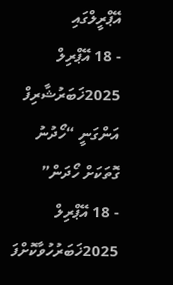އޭޕްރީލްގައި
- 18 އޭޕްރިލް 2025ޚަބަރުޝާރިފް އަންގަނީ “ހޯދުނު ގޮތަކަށް ހޯދަން”
- 18 އޭޕްރިލް 2025ޚަބަރުހުވާކޮށްފަ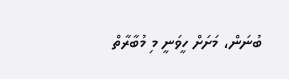ބުނަން، މަށަށް ހީވަނީ މި މުބާރާތް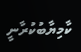ކާމިޔާބުކުރާނީ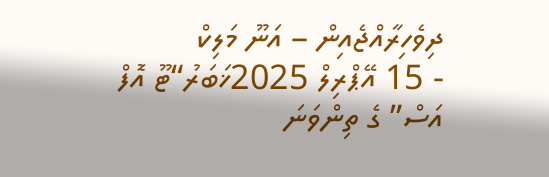ދިވެހިރާއްޖެއިން – އަނޫ މަލިކް
- 15 އޭޕްރިލް 2025ޚަބަރު“ޓޫ އޮފް އަސް” ގެ ތިންވަނަ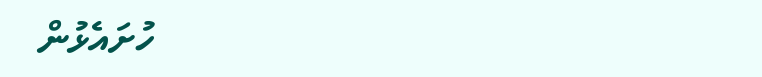ހުށައެޅުން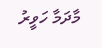މާދަމާ ހަވީރު